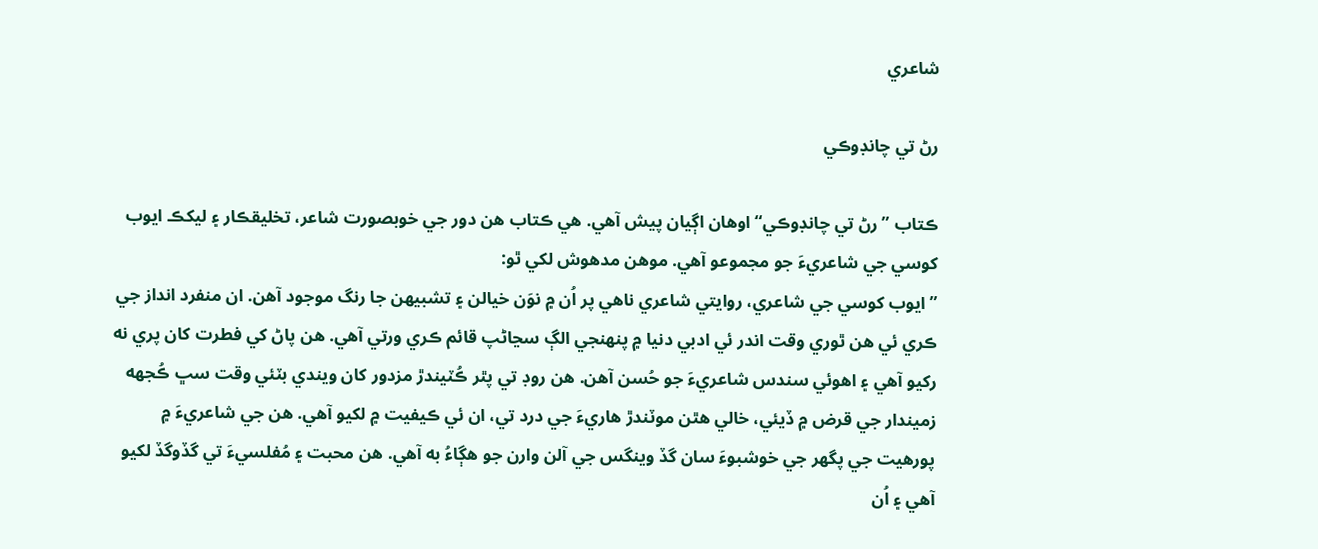شاعري

رڻ تي چانڊوڪي

ڪتاب ”رڻ تي چانڊوڪي“ اوهان اڳيان پيش آهي. هي ڪتاب هن دور جي خوبصورت شاعر، تخليقڪار ۽ ليکڪ ايوب کوسي جي شاعريءَ جو مجموعو آهي. موهن مدهوش لکي ٿو:
”ايوب کوسي جي شاعري، روايتي شاعري ناهي پر اُن ۾ نوَن خيالن ۽ تشبيهن جا رنگ موجود آهن. ان منفرد انداز جي ڪري ئي هن ٿوري وقت اندر ئي ادبي دنيا ۾ پنهنجي الڳ سڃاڻپ قائم ڪري ورتي آهي. هن پاڻ کي فطرت کان پري نه رکيو آهي ۽ اهوئي سندس شاعريءَ جو حُسن آهن. هن روڊ تي پٿر ڪُٽيندڙ مزدور کان ويندي بٽئي وقت سڀ ڪُجهه زميندار جي قرض ۾ ڏيئي، خالي هٿن موٽندڙ هاريءَ جي درد تي، ان ئي ڪيفيت ۾ لکيو آهي. هن جي شاعريءَ ۾ پورهيت جي پگهر جي خوشبوءَ سان گڏ وينگس جي آلن وارن جو هڳاءُ به آهي. هن محبت ۽ مُفلسيءَ تي گڏوگڏ لکيو آهي ۽ اُن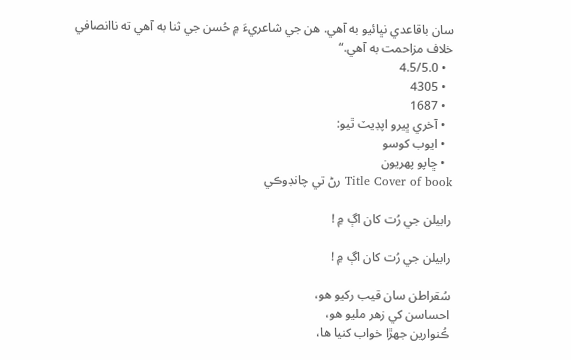سان باقاعدي نڀائيو به آهي. هن جي شاعريءَ ۾ حُسن جي ثنا به آهي ته ناانصافي خلاف مزاحمت به آهي.“
  • 4.5/5.0
  • 4305
  • 1687
  • آخري ڀيرو اپڊيٽ ٿيو:
  • ايوب کوسو
  • ڇاپو پھريون
Title Cover of book رڻ تي چانڊوڪي

رابيلن جي رُت کان اڳ ۾ !

رابيلن جي رُت کان اڳ ۾ !

سُقراطن سان قيب رکيو هو،
احساسن کي زهر مليو هو،
ڪُنوارين جهڙا خواب کنيا ها،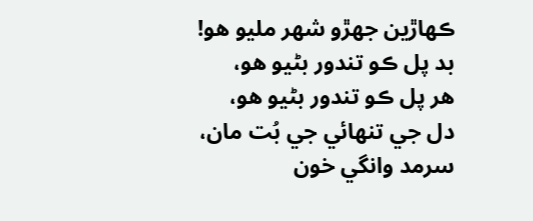ڪهاڙين جهڙو شهر مليو هو!
بد پل ڪو تندور بڻيو هو،
هر پل ڪو تندور بڻيو هو،
دل جي تنهائي جي بُت مان،
سرمد وانگي خون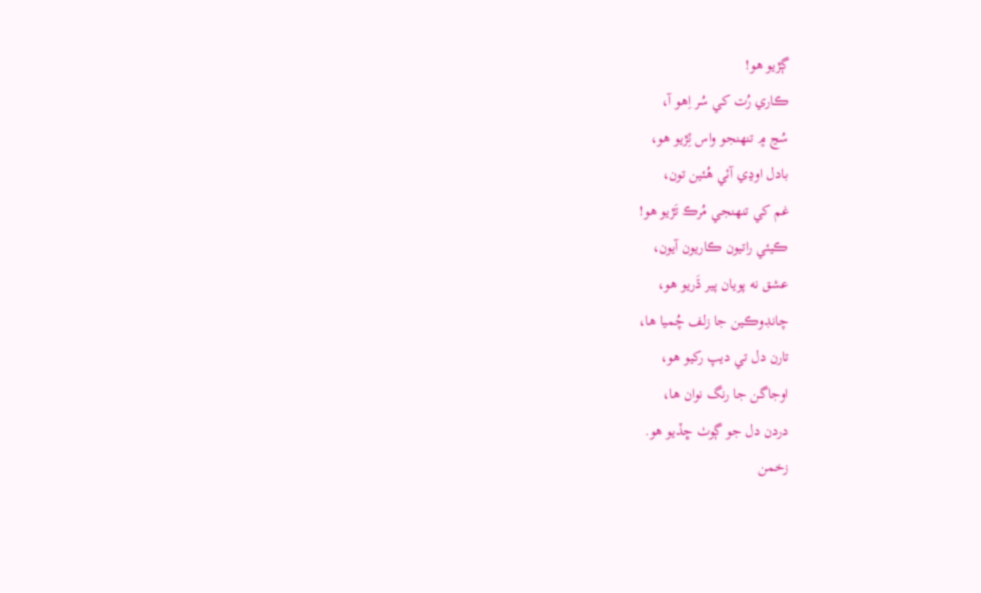ڳڙيو هو!
ڪاري رُت کي سُر اِهو آ،
سُڃ ۾ تنهنجو واس ٽِڙيو هو،
بادل اوڍي آئي هُئين تون،
غم کي تنهنجي مُرڪ تَڙيو هو!
ڪيئي راتيون ڪاريون آيون،
عشق نه پويان پير ڌَريو هو،
چانڊوڪين جا زلف چُميا ها،
تارن دل تي ديپ رکيو هو،
اوجاگن جا رنگ نوان ها،
دردن دل جو ڳوٺ ڇڏيو هو.
زخمن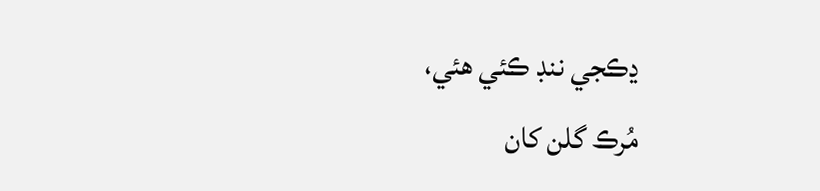ڍڪجي ننڊ ڪئي هئي،
مُرڪ گلن کان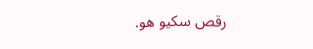رقص سکيو هو.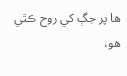ها پر جڳ کي روح ڪٿي هو،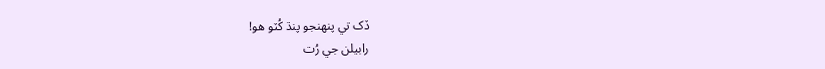ڏک تي پنهنجو پنڌ کُٽو هو!
رابيلن جي رُت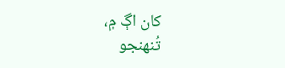کان اڳ ۾،
تُنهنجو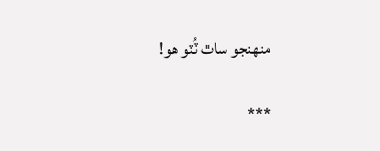منهنجو ساٿ ٽُٽو هو!

***